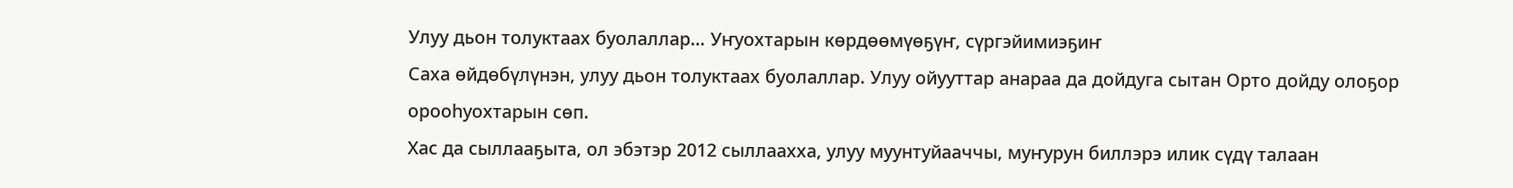Улуу дьон толуктаах буолаллар… Уҥуохтарын көрдөөмүөҕүҥ, сүргэйимиэҕиҥ
Саха өйдөбүлүнэн, улуу дьон толуктаах буолаллар. Улуу ойууттар анараа да дойдуга сытан Орто дойду олоҕор орооһуохтарын сөп.
Хас да сыллааҕыта, ол эбэтэр 2012 сыллаахха, улуу муунтуйааччы, муҥурун биллэрэ илик сүдү талаан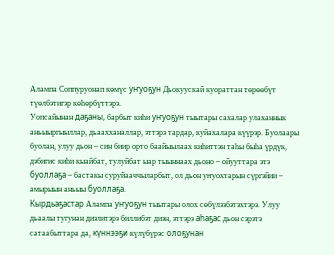Алампа Соппуруонап көмүс уҥуоҕун Дьокуускай куораттан төрөөбүт түөлбэтигэр көһөрбүттэрэ.
Уопсайынан даҕаны, барбыт киһи уҥуоҕун тыытары сахалар улаханнык аньыыргыыллар, дьаахханаллар, эттэрэ тардар, куйахалара күүрэр. Буолаары буолан, улуу дьон – син биир орто баайыылаах киһиттэн таһы быһа үрдүк, дэбигис киһи кыайбат, тулуйбат ыар тыыннаах дьоно – ойууттара этэ буоллаҕа – бастакы суруйааччыларбыт, ол дьон уҥуохтарын сүргэйии – амырыын аньыы буоллаҕа.
Кырдьаҕастар Алампа уҥуоҕун тыытары олох сөбүлээбэтэхтэрэ. Улуу дьаалы тугунан диэлитэрэ биллибэт диэн, эттэрэ аһаҕас дьон сэрэтэ сатаабыттара да, күннээҕи күлүбүрэс олоҕунан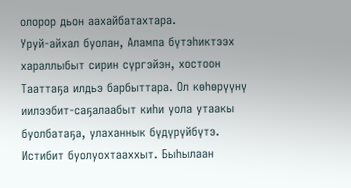олорор дьон аахайбатахтара.
Уруй-айхал буолан, Алампа бүтэһиктээх хараллыбыт сирин сүргэйэн, хостоон Тааттаҕа илдьэ барбыттара. Ол көһөрүүнү иилээбит-саҕалаабыт киһи уола утаакы буолбатаҕа, улаханнык бүдүрүйбүтэ. Истибит буолуохтааххыт. Быһылаан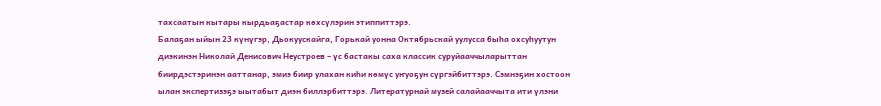тахсаатын кытары кырдьаҕастар көхсүлэрин этиппиттэрэ.
Балаҕан ыйын 23 күнүгэр, Дьокуускайга, Горькай уонна Октябрьскай уулусса быһа охсуһуутун диэкинэн Николай Денисович Неустроев – үс бастакы саха классик суруйааччыларыттан биирдэстэринэн ааттанар, эмиэ биир улахан киһи көмүс уҥуоҕун сүргэйбиттэрэ. Сэмнэҕин хостоон ылан экспертизэҕэ ыытабыт диэн биллэрбиттэрэ. Литературнай музей салайааччыта ити үлэни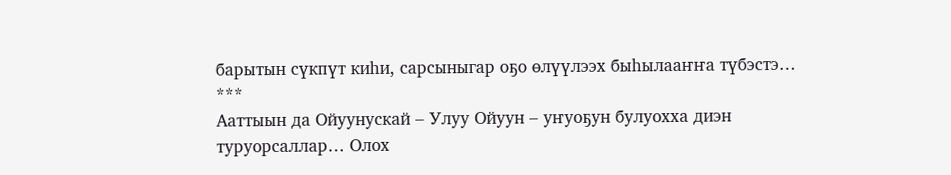барытын сүкпүт киһи, сарсыныгар оҕо өлүүлээх быһылааҥҥа түбэстэ…
***
Ааттыын да Ойуунускай – Улуу Ойуун – уҥуоҕун булуохха диэн туруорсаллар… Олох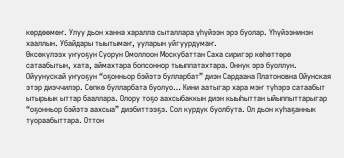көрдөөмөҥ. Улуу дьон ханна харалла сыталлара үһүйээн эрэ буолар. Үһүйээнинэн хааллын. Убайдары тыытымаҥ, ууларын уйгуурдумаҥ.
Өксөкүлээх уҥуоҕун Суорун Омоллоон Москубаттан Саха сиригэр көһөттөрө сатаабытын, хата, аймахтара бопсоннор тыыппатахтара. Оннук эрэ буоллун.
Ойуунускай уҥуоҕун “оҕонньор бэйэтэ булларбат” диэн Сардаана Платоновна Ойунская этэр диэччилэр. Сөпкө булларбата буолуо… Кини аатыгар хара мэҥ түһэрэ сатаабыт ытырыык ыттар бааллара. Олору тоҕо аахсыбаккын диэн кыыһыттан ыйыппыттарыгар “оҕонньор бэйэтэ аахсыа” диэбиттээҕэ. Сол курдук буолбута. Ол дьон куһаҕаннык туораабыттара. Оттон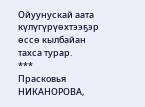Ойуунускай аата күлүгүрүөхтээҕэр өссө кылбайан тахса турар.
***
Прасковья НИКАНОРОВА,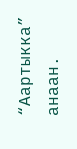“Аартыкка” анаан.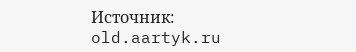Источник: old.aartyk.ru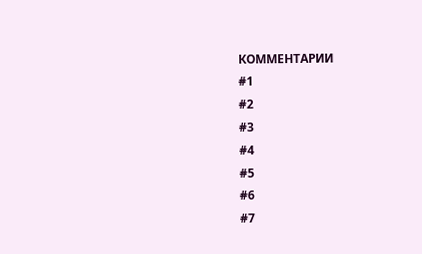КОММЕНТАРИИ
#1
#2
#3
#4
#5
#6
#7